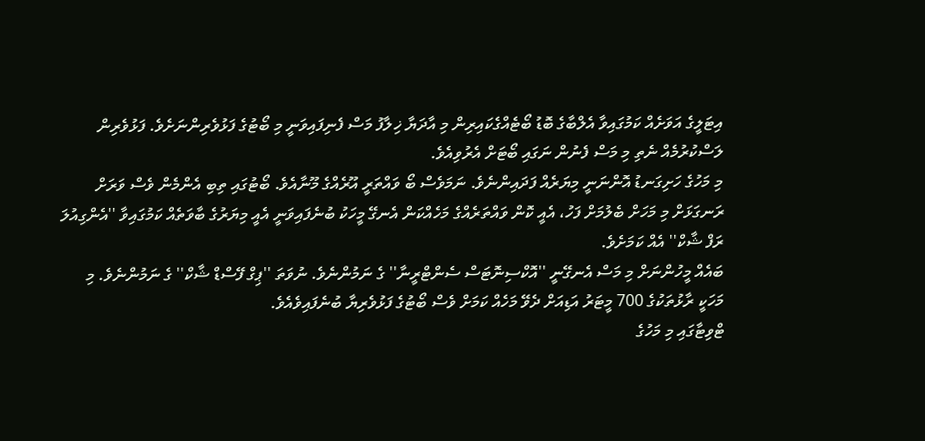އިޓަލީގެ އަވަށެއް ކަމުގައިވާ އެލްބާގެ ބޮޑު ބޯޓެއްގެކައިރިން މި އާދަޔާ ޚިލާފު މަސް ފެނިފައިވަނީ މި ބޯޓުގެ ފަޅުވެރިންނަށެވެ. ފަޅުވެރިން ލަސްކުރުމެއް ނެތި މި މަސް ފެނުން ނަގައި ބޯޓަށް އެރުވިއެވެ.
މި މަހުގެ ހަށިގަނޑު އޮންނަނީ މިޔަރެއް ފަދައިންނެވެ. ނަމަވެސް ބޯ ވައްތަރީ އޫރެއްގެ މޫނާއެވެ. ބޯޓުގައި ތިބި އެންމެން ވެސް ވަރަށް ރަނގަޅަށް މި މަހަށް ބެލުމަށް ފަހު، އެއީ ކޮން ވައްތަރެއްގެ މަހެއްކަން އެނގޭ މީހަކު ބުނެފައިވަނީ އެއީ މިޔަރުގެ ބާވަތެއް ކަމުގައިވާ ''އެންގިއުލަ ރަފް ޝާކް'' އެއް ކަމަށެވެ.
ބައެއް މީހުންނަށް މި މަސް އެނގޭނީ ''އޮކްސިނޮޓަސް ސެންޓްރީނާ'' ގެ ނަމުންނެވެ. ނުވަތަ ''ޕިގް ފޭސްޑް ޝާކް'' ގެ ނަމުންނެވެ. މި މަހަކީ ރާޅުތަކުގެ 700 މީޓަރު އަޑިއަށް ދެވޭ މަހެއް ކަމަށް ވެސް ބޯޓުގެ ފަޅުވެރިޔާ ބުނެފައިވެއެވެ.
ޓްވިޓާގައި މި މަހުގެ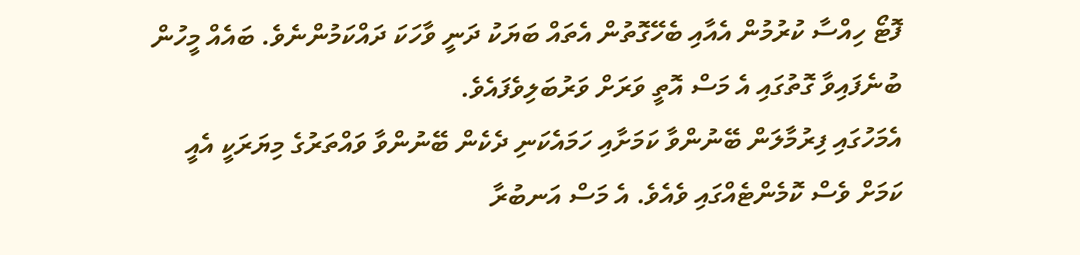ފޮޓޯ ހިއްސާ ކުރުމުން އެއާއި ބެހޭގޮތުން އެތައް ބަޔަކު ދަނީ ވާހަކަ ދައްކަމުންނެވެ. ބައެއް މީހުން ބުނެފައިވާ ގޮތުގައި އެ މަސް އޮތީ ވަރަށް ވަރުބަލިވެފައެވެ.
އެމަހުގައި ފިރުމާލަން ބޭނުންވާ ކަމަށާއި ހަމައެކަނި ދެކެން ބޭނުންވާ ވައްތަރުގެ މިޔަރަކީ އެއީ ކަމަށް ވެސް ކޮމެންޓެއްގައި ވެއެވެ. އެ މަސް އަނބުރާ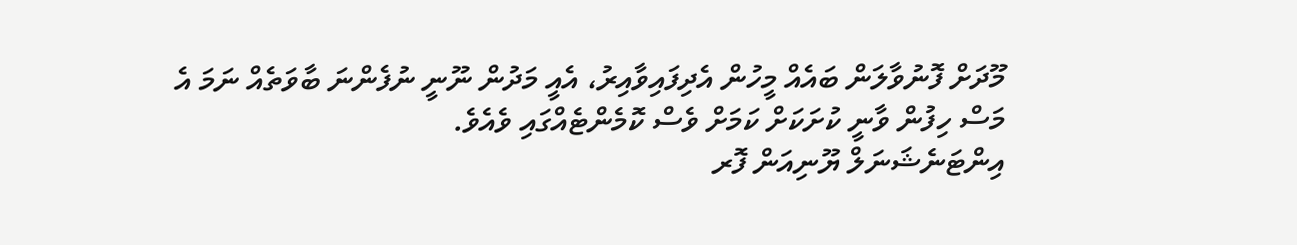މޫދަށް ފޮނުވާލަން ބައެއް މީހުން އެދިފައިވާއިރު، އެއީ މަދުން ނޫނީ ނުފެންނަ ބާވަތެއް ނަމަ އެ މަސް ހިފުން ވާނީ ކުށަކަށް ކަމަށް ވެސް ކޮމެންޓެއްގައި ވެއެވެ.
އިންޓަނެޝަނަލް ޔޫނިއަން ފޮރ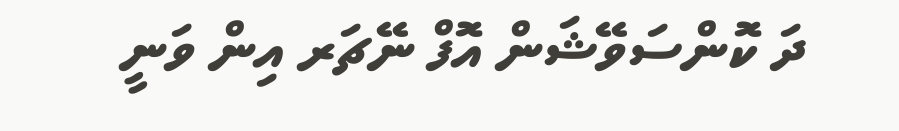ދަ ކޮންސަވޭޝަން އޮފް ނޭޗަރ އިން ވަނީ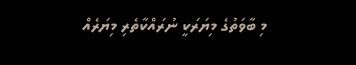މި ބާވަތުގެ މިޔަރަކީ ނުރައްކާތެރި މިޔަރެއް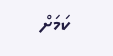ކަމަށް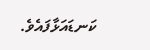ކަނޑައަޅާފައެވެ.